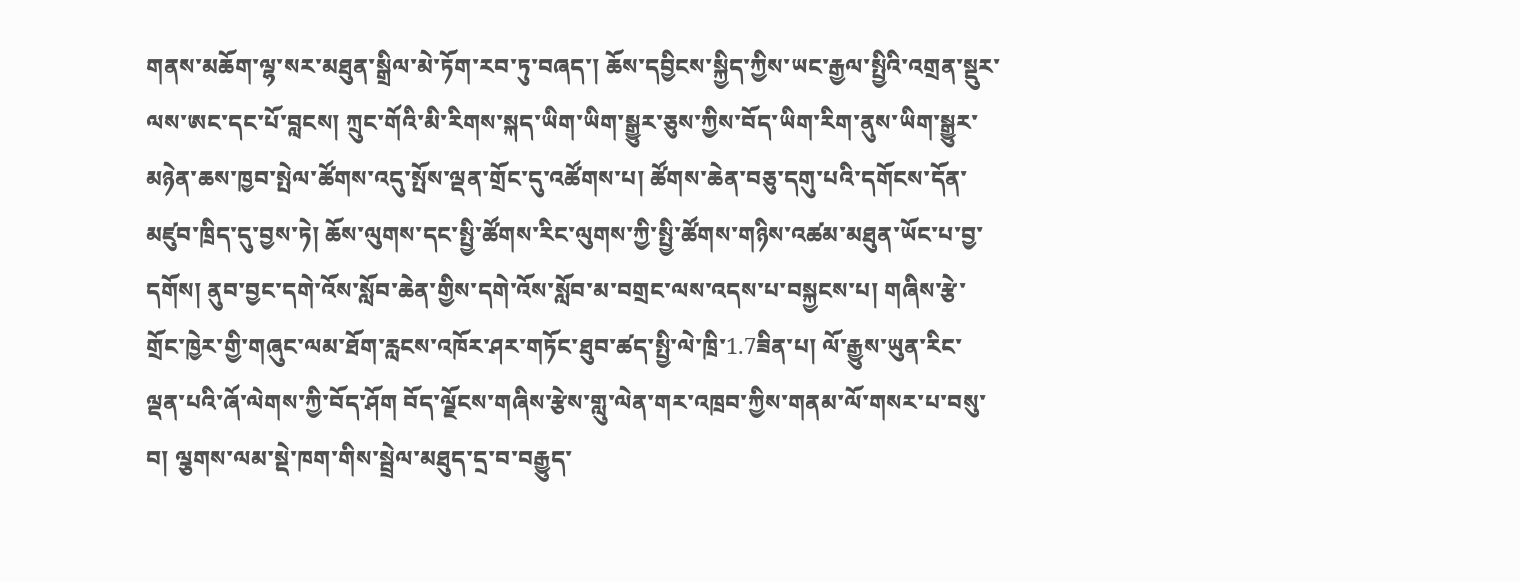གནས་མཆོག་ལྷ་སར་མཐུན་སྒྲིལ་མེ་ཏོག་རབ་ཏུ་བཞད་། ཆོས་དབྱིངས་སྐྱིད་ཀྱིས་ཡང་རྒྱལ་སྤྱིའི་འགྲན་སྡུར་ལས་ཨང་དང་པོ་བླངས། ཀྲུང་གོའི་མི་རིགས་སྐད་ཡིག་ཡིག་སྒྱུར་ཅུས་ཀྱིས་བོད་ཡིག་རིག་ནུས་ཡིག་སྒྱུར་མཉེན་ཆས་ཁྱབ་སྤེལ་ཚོགས་འདུ་སྤོས་ལྡན་གྲོང་དུ་འཚོགས་པ། ཚོགས་ཆེན་བཅུ་དགུ་པའི་དགོངས་དོན་མཛུབ་ཁྲིད་དུ་བྱས་ཏེ། ཆོས་ལུགས་དང་སྤྱི་ཚོགས་རིང་ལུགས་ཀྱི་སྤྱི་ཚོགས་གཉིས་འཚམ་མཐུན་ཡོང་པ་བྱ་དགོས། ནུབ་བྱང་དགེ་འོས་སློབ་ཆེན་གྱིས་དགེ་འོས་སློབ་མ་བགྲང་ལས་འདས་པ་བསྐྱངས་པ། གཞིས་རྩེ་གྲོང་ཁྱེར་གྱི་གཞུང་ལམ་ཐོག་རླངས་འཁོར་ཤར་གཏོང་ཐུབ་ཚད་སྤྱི་ལེ་ཁྲི་1.7ཟིན་པ། ལོ་རྒྱུས་ཡུན་རིང་ལྡན་པའི་ཞོ་ལེགས་ཀྱི་བོད་ཤོག བོད་ལྗོངས་གཞིས་རྩེས་གླུ་ལེན་གར་འཁྲབ་ཀྱིས་གནམ་ལོ་གསར་པ་བསུ་བ། ལྕགས་ལམ་སྡེ་ཁག་གིས་སྦྲེལ་མཐུད་དྲ་བ་བརྒྱུད་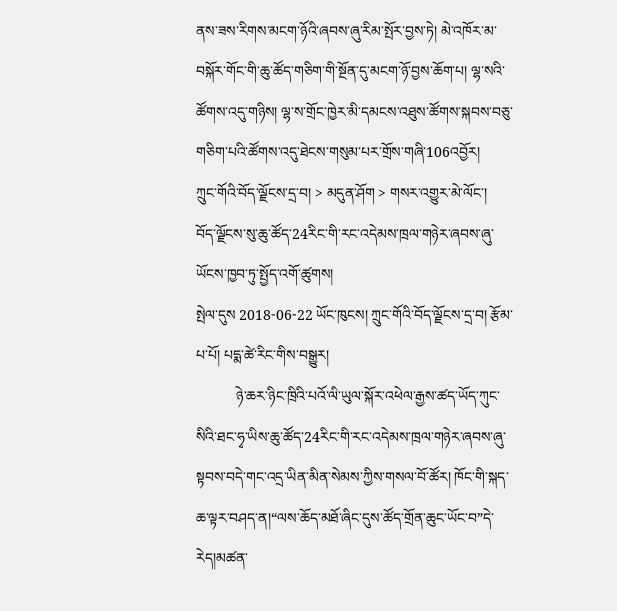ནས་ཟས་རིགས་མངག་ཉོའི་ཞབས་ཞུ་རིམ་སྤོར་བྱས་ཏེ། མེ་འཁོར་མ་བསྐོར་གོང་གི་ཆུ་ཚོད་གཅིག་གི་སྔོན་དུ་མངག་ཉོ་བྱས་ཆོག་པ། ལྷ་སའི་ཚོགས་འདུ་གཉིས། ལྷ་ས་གྲོང་ཁྱེར་མི་དམངས་འཐུས་ཚོགས་སྐབས་བཅུ་གཅིག་པའི་ཚོགས་འདུ་ཐེངས་གསུམ་པར་གྲོས་གཞི་106འབྱོར།
ཀྲུང་གོའི་བོད་ལྗོངས་དྲ་བ། > མདུན་ཤོག > གསར་འགྱུར་མེ་ལོང་།
བོད་ལྗོངས་སུ་ཆུ་ཚོད་24རིང་གི་རང་འདེམས་ཁྲལ་གཉེར་ཞབས་ཞུ་ཡོངས་ཁྱབ་ཏུ་སྤྱོད་འགོ་ཚུགས།
སྤེལ་དུས 2018-06-22 ཡོང་ཁུངས། ཀྲུང་གོའི་བོད་ལྗོངས་དྲ་བ། རྩོམ་པ་པོ། པདྨ་ཚེ་རིང་གིས་བསྒྱུར།
           ཉེ་ཆར་ཉིང་ཁྲིའི་པའོ་ལི་ཡུལ་སྐོར་འཕེལ་རྒྱས་ཚད་ཡོད་ཀུང་སིའི་ཐང་ཧྭ་ཡིས་ཆུ་ཚོད་24རིང་གི་རང་འདེམས་ཁྲལ་གཉེར་ཞབས་ཞུ་སྟབས་བདེ་གང་འདྲ་ཡིན་མིན་སེམས་ཀྱིས་གསལ་བོ་ཚོར། ཁོང་གི་སྐད་ཆ་ལྟར་བཤད་ན།“ལས་ཆོད་མཐོ་ཞིང་དུས་ཚོད་གྲོན་ཆུང་ཡོང་བ”དེ་རེད།མཚན་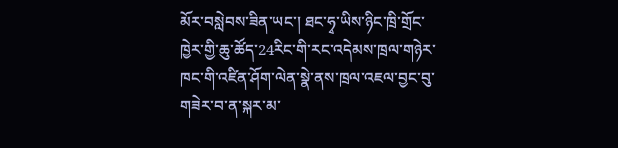མོར་བསླེབས་ཟིན་ཡང་། ཐང་ཧྭ་ཡིས་ཉིང་ཁྲི་གྲོང་ཁྱེར་གྱི་ཆུ་ཚོད་24རིང་གི་རང་འདེམས་ཁྲལ་གཉེར་ཁང་གི་འཛིན་ཤོག་ལེན་སྣེ་ནས་ཁྲལ་འཇལ་བྱང་བུ་གཟེར་བ་ན་སྐར་མ་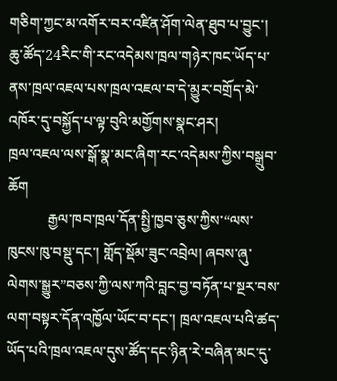གཅིག་ཀྱང་མ་འགོར་བར་འཛིན་ཤོག་ལེན་ཐུབ་པ་བྱུང་། ཆུ་ཚོད་24རིང་གི་རང་འདེམས་ཁྲལ་གཉེར་ཁང་ཡོད་པ་ནས་ཁྲལ་འཇལ་པས་ཁྲལ་འཇལ་བ་དེ་མྱུར་བགྲོད་མེ་འཁོར་དུ་བསྐྱོད་པ་ལྟ་བུའི་མགྱོགས་སྣང་ཤར།
ཁྲལ་འཇལ་ལས་སྒོ་སྣ་མང་ཞིག་རང་འདེམས་ཀྱིས་བསྒྲུབ་ཆོག
           རྒྱལ་ཁབ་ཁྲལ་དོན་སྤྱི་ཁྱབ་ཅུས་ཀྱིས་“ལས་ཁུངས་ཁུ་བསྡུ་དང་། གློད་སྡོམ་ཟུང་འབྲེལ། ཞབས་ཞུ་ལེགས་སྒྱུར”བཅས་ཀྱི་ལས་ཀའི་བླང་བྱ་བཏོན་པ་སྔར་བས་ལག་བསྟར་དོན་འཁྱོལ་ཡོང་བ་དང་། ཁྲལ་འཇལ་པའི་ཚད་ཡོད་པའི་ཁྲལ་འཇལ་དུས་ཚོད་དང་ཉིན་རེ་བཞིན་མང་དུ་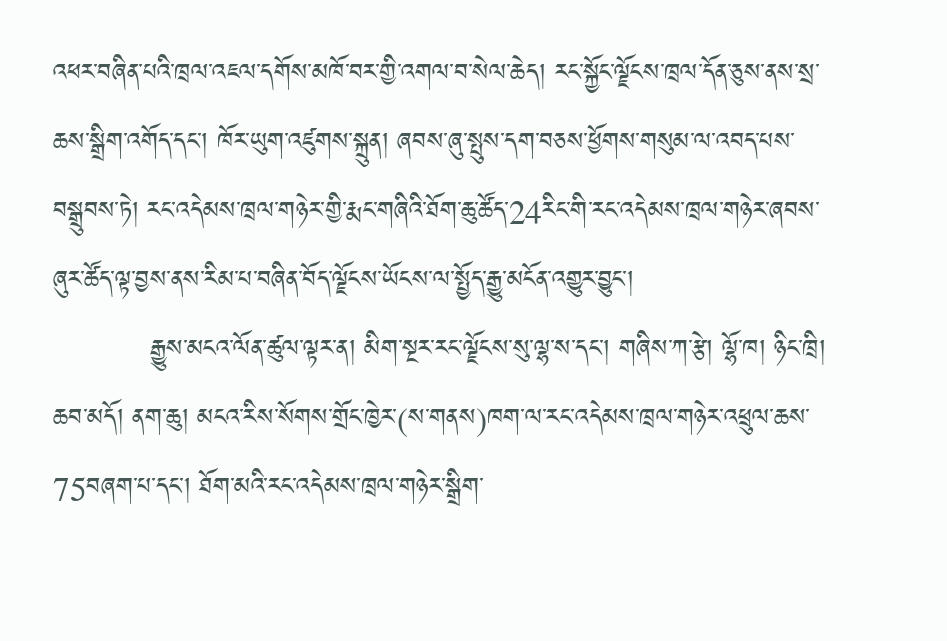འཕར་བཞིན་པའི་ཁྲལ་འཇལ་དགོས་མཁོ་བར་གྱི་འགལ་བ་སེལ་ཆེད། རང་སྐྱོང་ལྗོངས་ཁྲལ་དོན་ཅུས་ནས་སྲ་ཆས་སྒྲིག་འགོད་དང་། ཁོར་ཡུག་འཛུགས་སྐྲུན། ཞབས་ཞུ་སྤུས་དག་བཅས་ཕྱོགས་གསུམ་ལ་འབད་པས་བསྒྲུབས་ཏེ། རང་འདེམས་ཁྲལ་གཉེར་གྱི་རྨང་གཞིའི་ཐོག་ཆུ་ཚོད་24རིང་གི་རང་འདེམས་ཁྲལ་གཉེར་ཞབས་ཞུར་ཚོད་ལྟ་བྱས་ནས་རིམ་པ་བཞིན་བོད་ལྗོངས་ཡོངས་ལ་སྤྱོད་རྒྱུ་མངོན་འགྱུར་བྱུང་།
           རྒྱུས་མངའ་ལོན་ཚུལ་ལྟར་ན། མིག་སྔར་རང་ལྗོངས་སུ་ལྷ་ས་དང་། གཞིས་ཀ་རྩེ། ལྷོ་ཁ། ཉིང་ཁྲི། ཆབ་མདོ། ནག་ཆུ། མངའ་རིས་སོགས་གྲོང་ཁྱེར་(ས་གནས)ཁག་ལ་རང་འདེམས་ཁྲལ་གཉེར་འཕྲུལ་ཆས་75བཞག་པ་དང་། ཐོག་མའི་རང་འདེམས་ཁྲལ་གཉེར་སྒྲིག་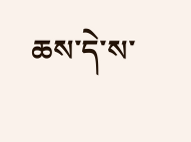ཆས་དེ་ས་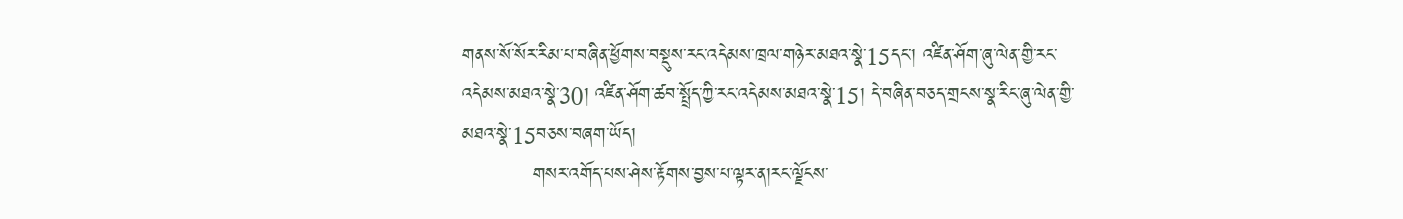གནས་སོ་སོར་རིམ་པ་བཞིན་ཕྱོགས་བསྡུས་རང་འདེམས་ཁྲལ་གཉེར་མཐའ་སྣེ་15དང་། འཛིན་ཤོག་ཞུ་ལེན་གྱི་རང་འདེམས་མཐའ་སྣེ་30། འཛིན་ཤོག་ཚབ་སྤྲོད་ཀྱི་རང་འདེམས་མཐའ་སྣེ་15། དེ་བཞིན་བཅད་གྲངས་སྣ་རིང་ཞུ་ལེན་གྱི་མཐའ་སྣེ་15བཅས་བཞག་ཡོད།
           གསར་འགོད་པས་ཤེས་རྟོགས་བྱས་པ་ལྟར་ན།རང་ལྗོངས་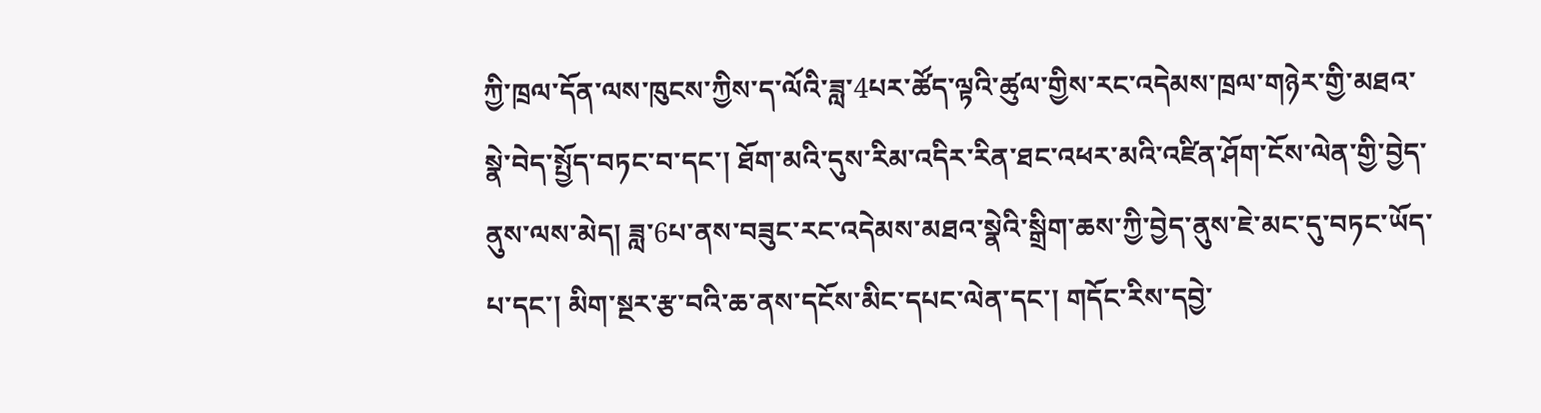ཀྱི་ཁྲལ་དོན་ལས་ཁུངས་ཀྱིས་ད་ལོའི་ཟླ་4པར་ཚོད་ལྟའི་ཚུལ་གྱིས་རང་འདེམས་ཁྲལ་གཉེར་གྱི་མཐའ་སྣེ་བེད་སྤྱོད་བཏང་བ་དང་། ཐོག་མའི་དུས་རིམ་འདིར་རིན་ཐང་འཕར་མའི་འཛིན་ཤོག་ངོས་ལེན་གྱི་བྱེད་ནུས་ལས་མེད། ཟླ་6པ་ནས་བཟུང་རང་འདེམས་མཐའ་སྣེའི་སྒྲིག་ཆས་ཀྱི་བྱེད་ནུས་ཇེ་མང་དུ་བཏང་ཡོད་པ་དང་། མིག་སྔར་རྩ་བའི་ཆ་ནས་དངོས་མིང་དཔང་ལེན་དང་། གདོང་རིས་དབྱེ་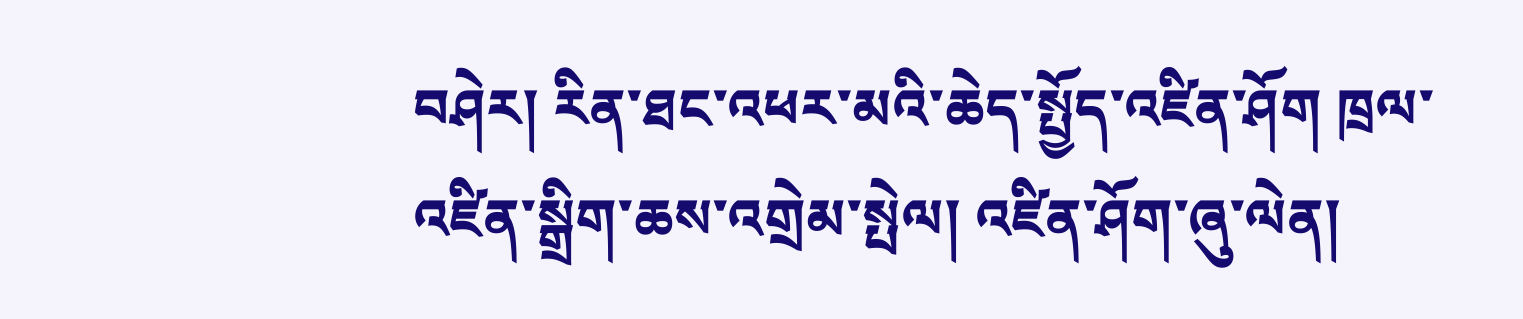བཤེར། རིན་ཐང་འཕར་མའི་ཆེད་སྤྱོད་འཛིན་ཤོག ཁྲལ་འཛིན་སྒྲིག་ཆས་འགྲེམ་སྤེལ། འཛིན་ཤོག་ཞུ་ལེན།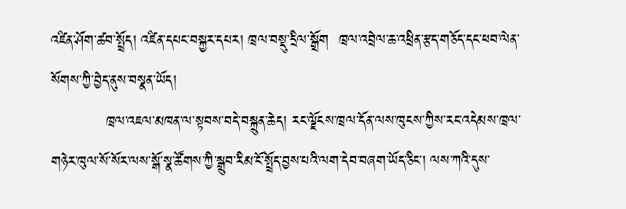འཛིན་ཤོག་ཚབ་སྤྲོད། འཛིན་དཔང་བསྐྱར་དཔར། ཁྲལ་བསྡུ་དྲིལ་སྒྲོག  ཁྲལ་འབྲེལ་ཆ་འཕྲིན་རྩད་གཅོད་དང་ཕབ་ལེན་སོགས་ཀྱི་བྱེད་ནུས་བསྣན་ཡོད།
           ཁྲལ་འཇལ་མཁན་ལ་སྟབས་བདེ་བསྐྲུན་ཆེད། རང་ལྗོངས་ཁྲལ་དོན་ལས་ཁུངས་ཀྱིས་རང་འདེམས་ཁྲལ་གཉེར་ཁུལ་སོ་སོར་ལས་སྒོ་སྣ་ཚོགས་ཀྱི་སྒྲུབ་རིམ་ངོ་སྤྲོད་བྱས་པའི་ལག་དེབ་བཞག་ཡོད་ཅིང་། ལས་ཀའི་དུས་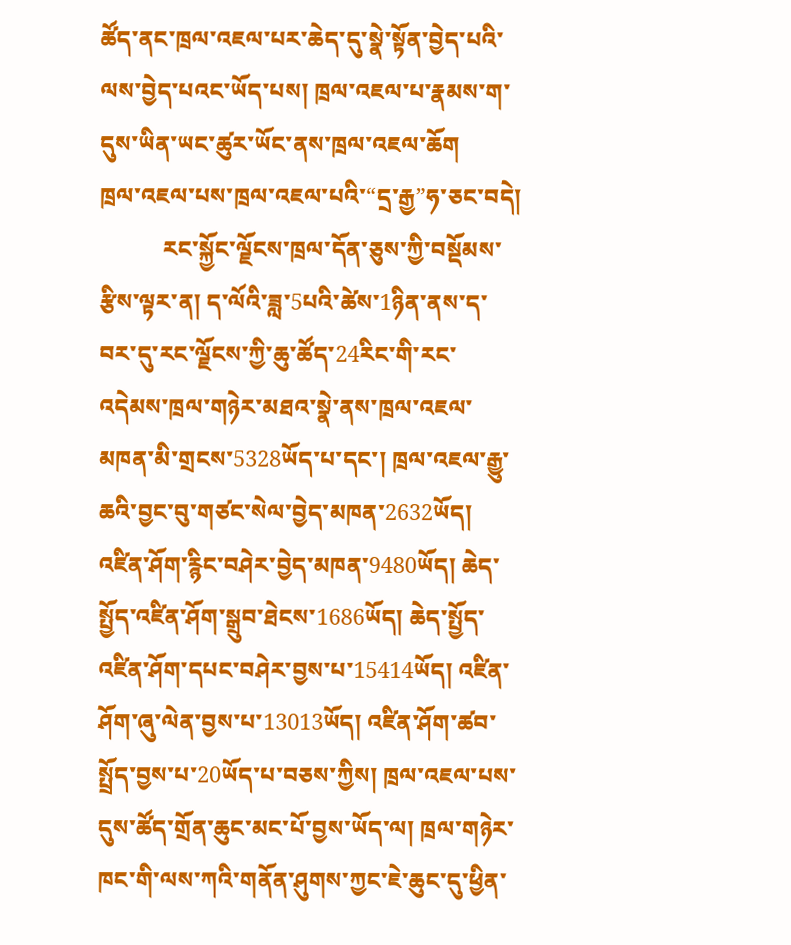ཚོད་ནང་ཁྲལ་འཇལ་པར་ཆེད་དུ་སྣེ་སྟོན་བྱེད་པའི་ལས་བྱེད་པའང་ཡོད་པས། ཁྲལ་འཇལ་པ་རྣམས་ག་དུས་ཡིན་ཡང་ཚུར་ཡོང་ནས་ཁྲལ་འཇལ་ཆོག
ཁྲལ་འཇལ་པས་ཁྲལ་འཇལ་པའི་“དྲ་རྒྱ”ཧ་ཅང་བདེ།
           རང་སྐྱོང་ལྗོངས་ཁྲལ་དོན་ཅུས་ཀྱི་བསྡོམས་རྩིས་ལྟར་ན། ད་ལོའི་ཟླ་5པའི་ཚེས་1ཉིན་ནས་ད་བར་དུ་རང་ལྗོངས་ཀྱི་ཆུ་ཚོད་24རིང་གི་རང་འདེམས་ཁྲལ་གཉེར་མཐའ་སྣེ་ནས་ཁྲལ་འཇལ་མཁན་མི་གྲངས་5328ཡོད་པ་དང་། ཁྲལ་འཇལ་རྒྱུ་ཆའི་བྱང་བུ་གཙང་སེལ་བྱེད་མཁན་2632ཡོད། འཛིན་ཤོག་རྙིང་བཤེར་བྱེད་མཁན་9480ཡོད། ཆེད་སྤྱོད་འཛིན་ཤོག་སྒྲུབ་ཐེངས་1686ཡོད། ཆེད་སྤྱོད་འཛིན་ཤོག་དཔང་བཤེར་བྱས་པ་15414ཡོད། འཛིན་ཤོག་ཞུ་ལེན་བྱས་པ་13013ཡོད། འཛིན་ཤོག་ཚབ་སྤྲོད་བྱས་པ་20ཡོད་པ་བཅས་ཀྱིས། ཁྲལ་འཇལ་པས་དུས་ཚོད་གྲོན་ཆུང་མང་པོ་བྱས་ཡོད་ལ། ཁྲལ་གཉེར་ཁང་གི་ལས་ཀའི་གནོན་ཤུགས་ཀྱང་ཇེ་ཆུང་དུ་ཕྱིན་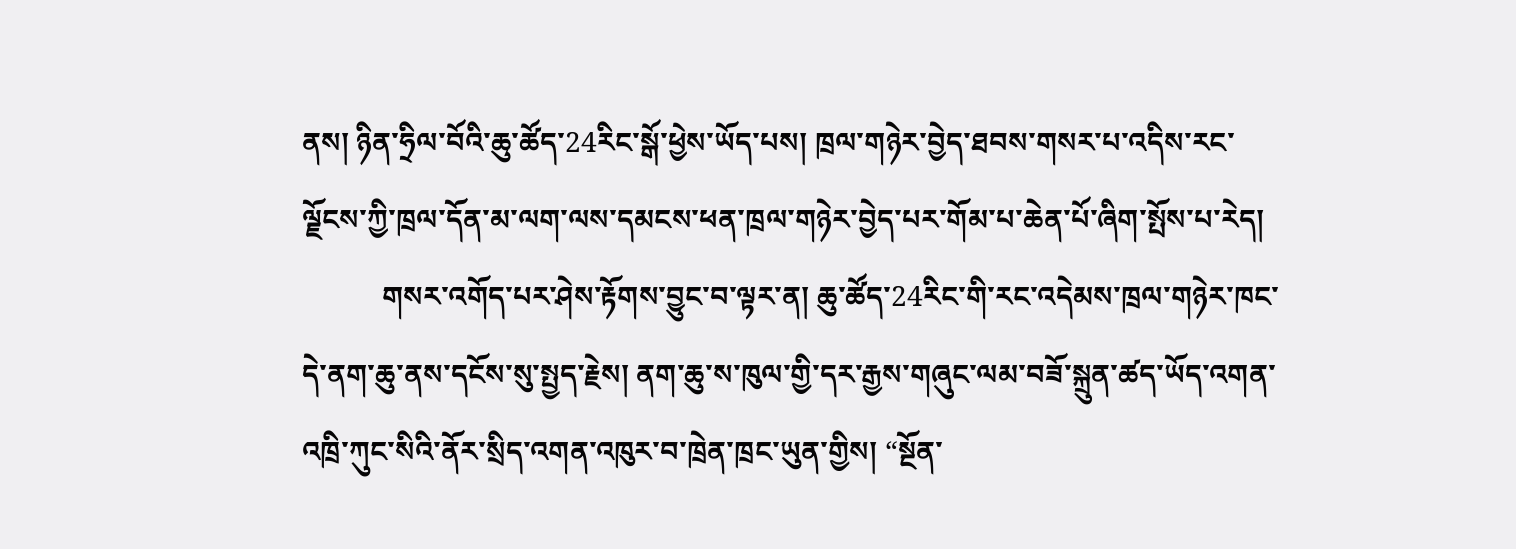ནས། ཉིན་ཧྲིལ་བོའི་ཆུ་ཚོད་24རིང་སྒོ་ཕྱེས་ཡོད་པས། ཁྲལ་གཉེར་བྱེད་ཐབས་གསར་པ་འདིས་རང་ལྗོངས་ཀྱི་ཁྲལ་དོན་མ་ལག་ལས་དམངས་ཕན་ཁྲལ་གཉེར་བྱེད་པར་གོམ་པ་ཆེན་པོ་ཞིག་སྤོས་པ་རེད།
           གསར་འགོད་པར་ཤེས་རྟོགས་བྱུང་བ་ལྟར་ན། ཆུ་ཚོད་24རིང་གི་རང་འདེམས་ཁྲལ་གཉེར་ཁང་དེ་ནག་ཆུ་ནས་དངོས་སུ་སྤྱད་རྗེས། ནག་ཆུ་ས་ཁུལ་གྱི་དར་རྒྱས་གཞུང་ལམ་བཟོ་སྐྲུན་ཚད་ཡོད་འགན་འཁྲི་ཀུང་སིའི་ནོར་སྲིད་འགན་འཁུར་བ་ཁྲེན་ཁྲང་ཡུན་གྱིས། “སྔོན་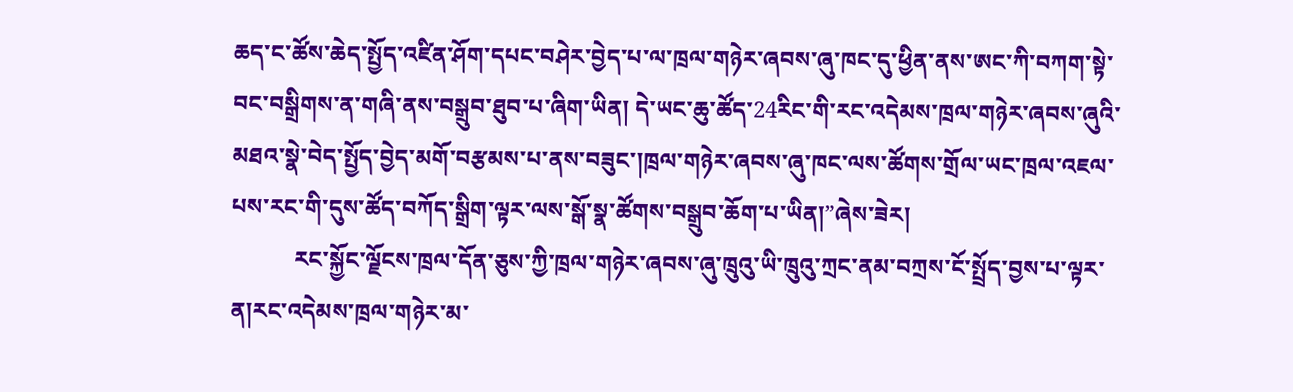ཆད་ང་ཚོས་ཆེད་སྤྱོད་འཛིན་ཤོག་དཔང་བཤེར་བྱེད་པ་ལ་ཁྲལ་གཉེར་ཞབས་ཞུ་ཁང་དུ་ཕྱིན་ནས་ཨང་ཀི་བཀག་སྟེ་བང་བསྒྲིགས་ན་གཞི་ནས་བསྒྲུབ་ཐུབ་པ་ཞིག་ཡིན། དེ་ཡང་ཆུ་ཚོད་24རིང་གི་རང་འདེམས་ཁྲལ་གཉེར་ཞབས་ཞུའི་མཐའ་སྣེ་བེད་སྤྱོད་བྱེད་མགོ་བརྩམས་པ་ནས་བཟུང་།ཁྲལ་གཉེར་ཞབས་ཞུ་ཁང་ལས་ཚོགས་གྲོལ་ཡང་ཁྲལ་འཇལ་པས་རང་གི་དུས་ཚོད་བཀོད་སྒྲིག་ལྟར་ལས་སྒོ་སྣ་ཚོགས་བསྒྲུབ་ཆོག་པ་ཡིན།”ཞེས་ཟེར།
           རང་སྐྱོང་ལྗོངས་ཁྲལ་དོན་ཅུས་ཀྱི་ཁྲལ་གཉེར་ཞབས་ཞུ་ཁྲུའུ་ཡི་ཁྲུའུ་ཀྲང་ནམ་བཀྲས་ངོ་སྤྲོད་བྱས་པ་ལྟར་ན།རང་འདེམས་ཁྲལ་གཉེར་མ་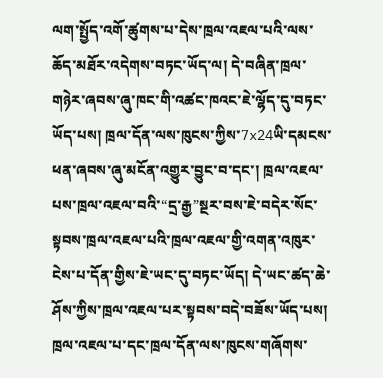ལག་སྤྱོད་འགོ་ཚུགས་པ་དེས་ཁྲལ་འཇལ་པའི་ལས་ཆོད་མཐོར་འདེགས་བཏང་ཡོད་ལ། དེ་བཞིན་ཁྲལ་གཉེར་ཞབས་ཞུ་ཁང་གི་འཚང་ཁའང་ཇེ་ལྷོད་དུ་བཏང་ཡོད་པས། ཁྲལ་དོན་ལས་ཁུངས་ཀྱིས་7x24ཡི་དམངས་ཕན་ཞབས་ཞུ་མངོན་འགྱུར་བྱུང་བ་དང་། ཁྲལ་འཇལ་པས་ཁྲལ་འཇལ་བའི་“དྲ་རྒྱ”སྔར་བས་ཇེ་བདེར་སོང་སྟབས་ཁྲལ་འཇལ་པའི་ཁྲལ་འཇལ་གྱི་འགན་འཁུར་ངེས་པ་དོན་གྱིས་ཇེ་ཡང་དུ་བཏང་ཡོད། དེ་ཡང་ཚད་ཆེ་ཤོས་ཀྱིས་ཁྲལ་འཇལ་པར་སྟབས་བདེ་བཟོས་ཡོད་པས། ཁྲལ་འཇལ་པ་དང་ཁྲལ་དོན་ལས་ཁུངས་གཞོགས་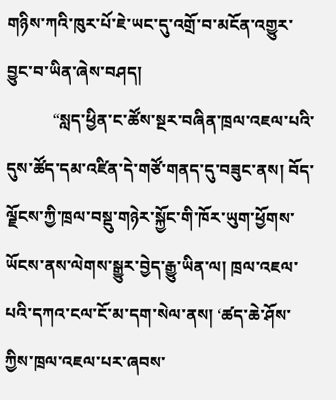གཉིས་ཀའི་ཁུར་པོ་ཇེ་ཡང་དུ་འགྲོ་བ་མངོན་འགྱུར་བྱུང་བ་ཡིན་ཞེས་བཤད།
           “སླད་ཕྱིན་ང་ཚོས་སྔར་བཞིན་ཁྲལ་འཇལ་པའི་དུས་ཚོད་དམ་འཛིན་དེ་གཙོ་གནད་དུ་བཟུང་ནས། བོད་ལྗོངས་ཀྱི་ཁྲལ་བསྡུ་གཉེར་སྐྱོང་གི་ཁོར་ཡུག་ཕྱོགས་ཡོངས་ནས་ལེགས་སྒྱུར་བྱེད་རྒྱུ་ཡིན་ལ། ཁྲལ་འཇལ་པའི་དཀའ་ངལ་ངོ་མ་དག་སེལ་ནས། ‘ཚད་ཆེ་ཤོས་ཀྱིས་ཁྲལ་འཇལ་པར་ཞབས་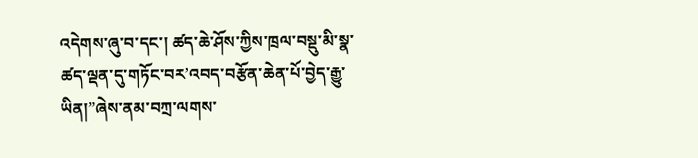འདེགས་ཞུ་བ་དང་། ཚད་ཆེ་ཤོས་ཀྱིས་ཁྲལ་བསྡུ་མི་སྣ་ཚད་ལྡན་དུ་གཏོང་བར’འབད་བརྩོན་ཆེན་པོ་བྱེད་རྒྱུ་ཡིན།”ཞེས་ནམ་བཀྲ་ལགས་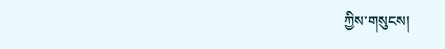ཀྱིས་གསུངས།